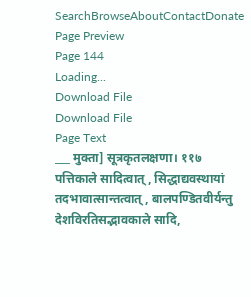SearchBrowseAboutContactDonate
Page Preview
Page 144
Loading...
Download File
Download File
Page Text
___ मुक्ता] सूत्रकृतलक्षणा। ११७ पत्तिकाले सादित्वात् , सिद्धाद्यवस्थायां तदभावात्सान्तत्वात् , बालपण्डितवीर्यन्तु देशविरतिसद्भावकाले सादि,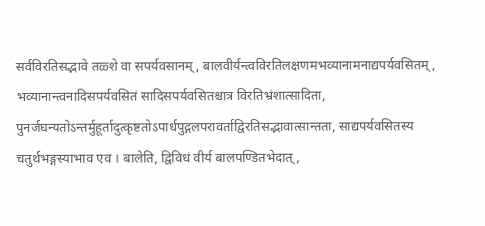सर्वविरतिसद्भावे तळ्शे वा सपर्यवसानम् , बालवीर्यन्त्वविरतिलक्षणमभव्यानामनाद्यपर्यवसितम्, भव्यानान्त्वनादिसपर्यवसितं सादिसपर्यवसितश्चात्र विरतिभ्रंशात्सादिता, पुनर्जघन्यतोऽन्तर्मुहूर्तादुत्कृष्टतोऽपार्धपुद्गलपरावर्ताद्विरतिसद्भावात्सान्तता, साद्यपर्यवसितस्य चतुर्थभङ्गस्याभाव एव । बालेति, द्विविधं वीर्य बालपण्डितभेदात् ,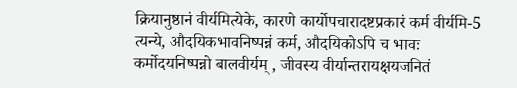क्रियानुष्ठानं वीर्यमित्येके, कारणे कार्योपचारादष्टप्रकारं कर्म वीर्यमि-5 त्यन्ये, औदयिकभावनिष्पन्नं कर्म, औदयिकोऽपि च भावः कर्मोदयनिष्पन्नो बालवीर्यम् , जीवस्य वीर्यान्तरायक्षयजनितं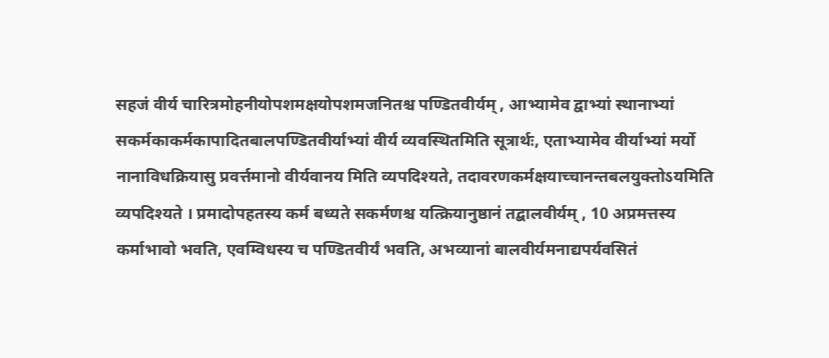सहजं वीर्य चारित्रमोहनीयोपशमक्षयोपशमजनितश्च पण्डितवीर्यम् , आभ्यामेव द्वाभ्यां स्थानाभ्यां सकर्मकाकर्मकापादितबालपण्डितवीर्याभ्यां वीर्य व्यवस्थितमिति सूत्रार्थः, एताभ्यामेव वीर्याभ्यां मर्यो नानाविधक्रियासु प्रवर्त्तमानो वीर्यवानय मिति व्यपदिश्यते, तदावरणकर्मक्षयाच्चानन्तबलयुक्तोऽयमिति व्यपदिश्यते । प्रमादोपहतस्य कर्म बध्यते सकर्मणश्च यत्क्रियानुष्ठानं तद्बालवीर्यम् , 10 अप्रमत्तस्य कर्माभावो भवति, एवम्विधस्य च पण्डितवीर्यं भवति, अभव्यानां बालवीर्यमनाद्यपर्यवसितं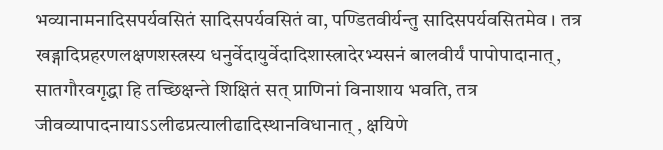भव्यानामनादिसपर्यवसितं सादिसपर्यवसितं वा, पण्डितवीर्यन्तु सादिसपर्यवसितमेव । तत्र खड्गादिप्रहरणलक्षणशस्त्रस्य धनुर्वेदायुर्वेदादिशास्त्रादेरभ्यसनं बालवीर्यं पापोपादानात्, सातगौरवगृद्धा हि तच्छिक्षन्ते शिक्षितं सत् प्राणिनां विनाशाय भवति, तत्र जीवव्यापादनायाऽऽलीढप्रत्यालीढादिस्थानविधानात् , क्षयिणे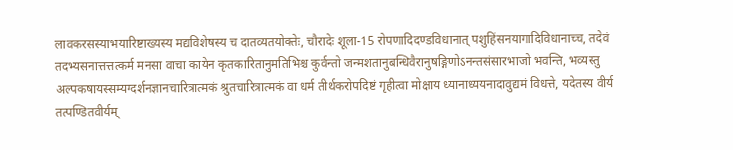लावकरसस्याभयारिष्टाख्यस्य मद्यविशेषस्य च दातव्यतयोक्तेः, चौरादेः शूला-15 रोपणादिदण्डविधानात् पशुहिंसनयागादिविधानाच्च, तदेवं तदभ्यसनात्तत्तत्कर्म मनसा वाचा कायेन कृतकारितानुमतिभिश्च कुर्वन्तो जन्मशतानुबन्धिवैरानुषङ्गिणोऽनन्तसंसारभाजो भवन्ति, भव्यस्तु अल्पकषायस्सम्यग्दर्शनज्ञानचारित्रात्मकं श्रुतचारित्रात्मकं वा धर्म तीर्थकरोपदिष्टं गृहीत्वा मोक्षाय ध्यानाध्ययनादावुद्यमं विधत्ते, यदेतस्य वीर्य तत्पण्डितवीर्यम्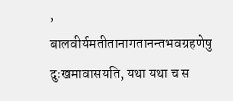, बालवीर्यमतीतानागतानन्तभवग्रहणेषु दुःखमावासयति, यथा यथा च स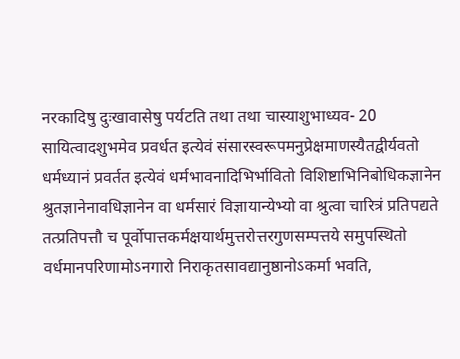नरकादिषु दुःखावासेषु पर्यटति तथा तथा चास्याशुभाध्यव- 20 सायित्वादशुभमेव प्रवर्धत इत्येवं संसारस्वरूपमनुप्रेक्षमाणस्यैतद्वीर्यवतो धर्मध्यानं प्रवर्तत इत्येवं धर्मभावनादिभिर्भावितो विशिष्टाभिनिबोधिकज्ञानेन श्रुतज्ञानेनावधिज्ञानेन वा धर्मसारं विज्ञायान्येभ्यो वा श्रुत्वा चारित्रं प्रतिपद्यते तत्प्रतिपत्तौ च पूर्वोपात्तकर्मक्षयार्थमुत्तरोत्तरगुणसम्पत्तये समुपस्थितो वर्धमानपरिणामोऽनगारो निराकृतसावद्यानुष्ठानोऽकर्मा भवति,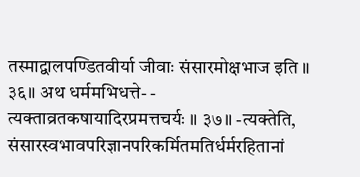तस्माद्वालपण्डितवीर्या जीवाः संसारमोक्षभाज इति ॥ ३६॥ अथ धर्ममभिधत्ते- - त्यक्ताव्रतकषायादिरप्रमत्तचर्यः ॥ ३७॥ -त्यक्तेति, संसारस्वभावपरिज्ञानपरिकर्मितमतिर्धर्मरहितानां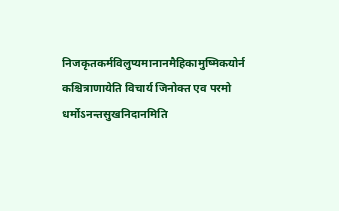निजकृतकर्मविलुप्यमानानमैहिकामुष्मिकयोर्न कश्चित्राणायेति विचार्य जिनोक्त एव परमो धर्मोऽनन्तसुखनिदानमिति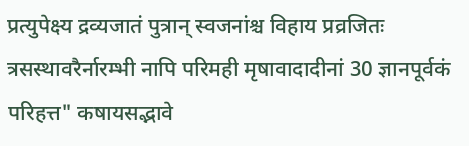प्रत्युपेक्ष्य द्रव्यजातं पुत्रान् स्वजनांश्च विहाय प्रव्रजितः त्रसस्थावरैर्नारम्भी नापि परिमही मृषावादादीनां 30 ज्ञानपूर्वकं परिहत्त" कषायसद्भावे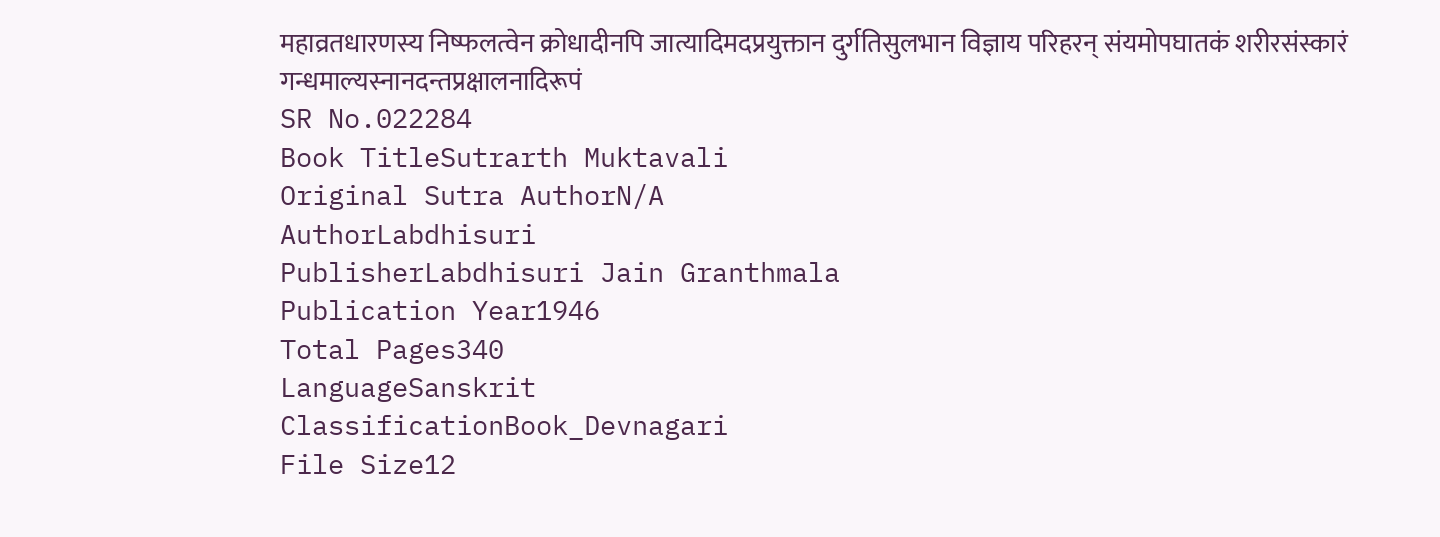महाव्रतधारणस्य निष्फलत्वेन क्रोधादीनपि जात्यादिमदप्रयुक्तान दुर्गतिसुलभान विज्ञाय परिहरन् संयमोपघातकं शरीरसंस्कारं गन्धमाल्यस्नानदन्तप्रक्षालनादिरूपं
SR No.022284
Book TitleSutrarth Muktavali
Original Sutra AuthorN/A
AuthorLabdhisuri
PublisherLabdhisuri Jain Granthmala
Publication Year1946
Total Pages340
LanguageSanskrit
ClassificationBook_Devnagari
File Size12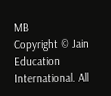MB
Copyright © Jain Education International. All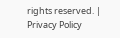rights reserved. | Privacy Policy